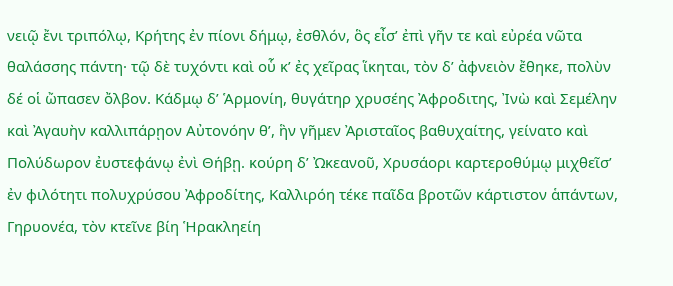νειῷ ἔνι τριπόλῳ, Κρήτης ἐν πίονι δήμῳ, ἐσθλόν, ὃς εἶσʼ ἐπὶ γῆν τε καὶ εὐρέα νῶτα θαλάσσης πάντη· τῷ δὲ τυχόντι καὶ οὗ κʼ ἐς χεῖρας ἵκηται, τὸν δʼ ἀφνειὸν ἔθηκε, πολὺν δέ οἱ ὤπασεν ὄλβον. Κάδμῳ δʼ Ἁρμονίη, θυγάτηρ χρυσέης Ἀφροδιτης, Ἰνὼ καὶ Σεμέλην καὶ Ἀγαυὴν καλλιπάρῃον Αὐτονόην θʼ, ἣν γῆμεν Ἀρισταῖος βαθυχαίτης, γείνατο καὶ Πολύδωρον ἐυστεφάνῳ ἐνὶ Θήβῃ. κούρη δʼ Ὠκεανοῦ, Χρυσάορι καρτεροθύμῳ μιχθεῖσʼ ἐν φιλότητι πολυχρύσου Ἀφροδίτης, Καλλιρόη τέκε παῖδα βροτῶν κάρτιστον ἁπάντων, Γηρυονέα, τὸν κτεῖνε βίη Ἡρακληείη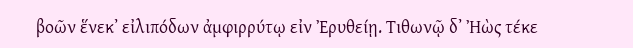βοῶν ἕνεκʼ εἰλιπόδων ἀμφιρρύτῳ εἰν Ἐρυθείῃ. Τιθωνῷ δʼ Ἠὼς τέκε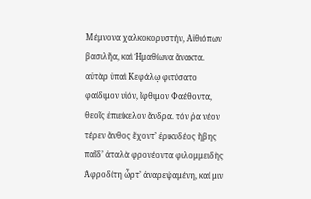Μέμνονα χαλκοκορυστήν, Αἰθιόπων βασιλῆα, καὶ Ἠμαθίωνα ἄνακτα. αὐτὰρ ὑπαὶ Κεφάλῳ φιτύσατο φαίδιμον υἱόν, ἴφθιμον Φαέθοντα, θεοῖς ἐπιείκελον ἄνδρα. τόν ῥα νέον τέρεν ἄνθος ἔχοντʼ ἐρικυδέος ἥβης παῖδʼ ἀταλὰ φρονέοντα φιλομμειδὴς Ἀφροδίτη ὦρτʼ ἀναρεψαμένη, καί μιν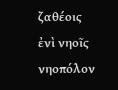ζαθέοις ἐνὶ νηοῖς νηοπόλον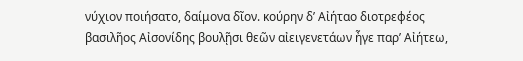νύχιον ποιήσατο, δαίμονα δῖον. κούρην δʼ Αἰήταο διοτρεφέος βασιλῆος Αἰσονίδης βουλῇσι θεῶν αἰειγενετάων ἦγε παρʼ Αἰήτεω,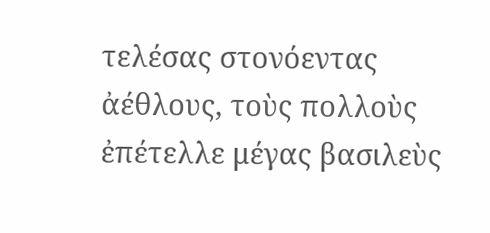τελέσας στονόεντας ἀέθλους, τοὺς πολλοὺς ἐπέτελλε μέγας βασιλεὺς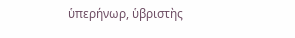ὑπερήνωρ, ὑβριστὴς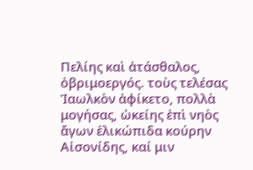Πελίης καὶ ἀτάσθαλος, ὀβριμοεργός. τοὺς τελέσας Ἰαωλκὸν ἀφίκετο, πολλὰ μογήσας, ὠκείης ἐπὶ νηὸς ἄγων ἑλικώπιδα κούρην Αἰσονίδης, καί μιν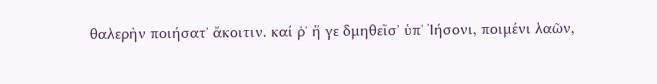θαλερὴν ποιήσατʼ ἄκοιτιν. καί ῥʼ ἥ γε δμηθεῖσʼ ὑπʼ Ἰήσονι, ποιμένι λαῶν,